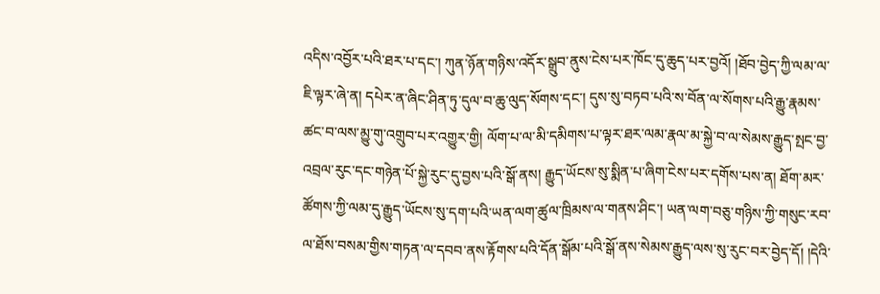འདིས་འབྱོར་པའི་ཐར་པ་དང་། ཀུན་ཉོན་གཉིས་འདོར་སྒྲུབ་ནུས་ངེས་པར་ཁོང་དུ་ཆུད་པར་བྱའོ། །ཐོབ་བྱེད་ཀྱི་ལམ་ལ་ཇི་ལྟར་ཞེ་ན། དཔེར་ན་ཞིང་ཤིན་ཏུ་དུལ་བ་ཆུ་ལུད་སོགས་དང་། དུས་སུ་བཏབ་པའི་ས་བོན་ལ་སོགས་པའི་རྒྱུ་རྣམས་ཚང་བ་ལས་མྱུ་གུ་འགྲུབ་པར་འགྱུར་གྱི། ལོག་པ་ལ་མི་དམིགས་པ་ལྟར་ཐར་ལམ་རྣལ་མ་སྐྱེ་བ་ལ་སེམས་རྒྱུད་སྤང་བྱ་འབྲལ་རུང་དང་གཉེན་པོ་སྐྱེ་རུང་དུ་བྱས་པའི་སྒོ་ནས། རྒྱུད་ཡོངས་སུ་སྨིན་པ་ཞིག་ངེས་པར་དགོས་པས་ན། ཐོག་མར་ཚོགས་ཀྱི་ལམ་དུ་རྒྱུད་ཡོངས་སུ་དག་པའི་ཡན་ལག་ཚུལ་ཁྲིམས་ལ་གནས་ཤིང་། ཡན་ལག་བཅུ་གཉིས་ཀྱི་གསུང་རབ་ལ་ཐོས་བསམ་གྱིས་གཏན་ལ་དབབ་ནས་རྟོགས་པའི་དོན་སྒོམ་པའི་སྒོ་ནས་སེམས་རྒྱུད་ལས་སུ་རུང་བར་བྱེད་དོ། །དེའི་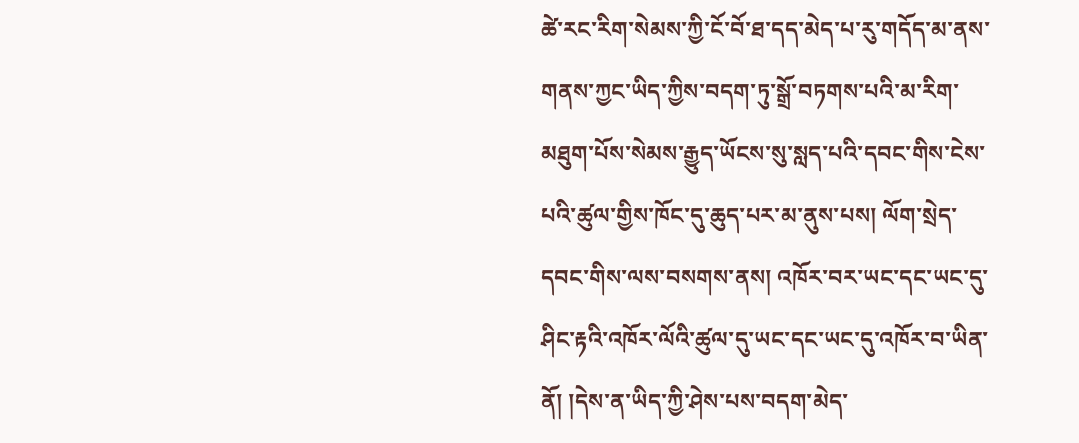ཚེ་རང་རིག་སེམས་ཀྱི་ངོ་བོ་ཐ་དད་མེད་པ་རུ་གདོད་མ་ནས་གནས་ཀྱང་ཡིད་ཀྱིས་བདག་ཏུ་སྒྲོ་བཏགས་པའི་མ་རིག་མཐུག་པོས་སེམས་རྒྱུད་ཡོངས་སུ་སླད་པའི་དབང་གིས་ངེས་པའི་ཚུལ་གྱིས་ཁོང་དུ་ཆུད་པར་མ་ནུས་པས། ལོག་སྲེད་དབང་གིས་ལས་བསགས་ནས། འཁོར་བར་ཡང་དང་ཡང་དུ་ཤིང་རྟའི་འཁོར་ལོའི་ཚུལ་དུ་ཡང་དང་ཡང་དུ་འཁོར་བ་ཡིན་ནོ། །དེས་ན་ཡིད་ཀྱི་ཤེས་པས་བདག་མེད་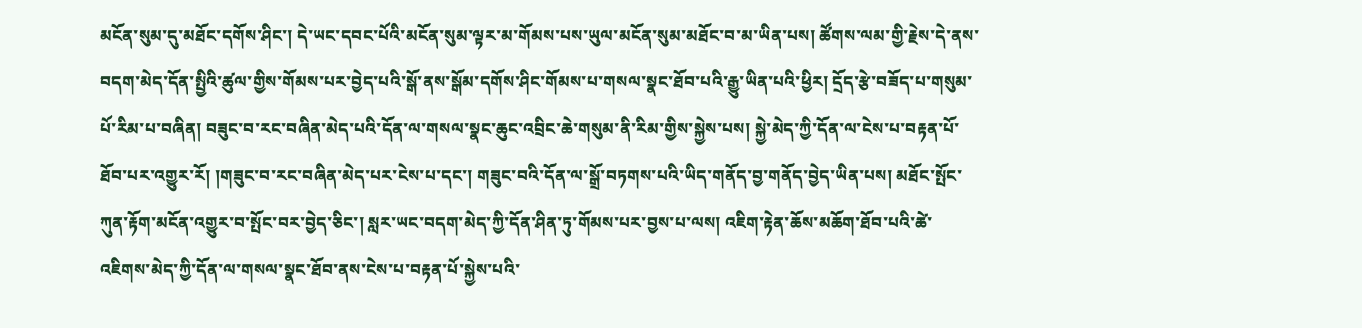མངོན་སུམ་དུ་མཐོང་དགོས་ཤིང་། དེ་ཡང་དབང་པོའི་མངོན་སུམ་ལྟར་མ་གོམས་པས་ཡུལ་མངོན་སུམ་མཐོང་བ་མ་ཡིན་པས། ཚོགས་ལམ་གྱི་རྗེས་དེ་ནས་བདག་མེད་དོན་སྤྱིའི་ཚུལ་གྱིས་གོམས་པར་བྱེད་པའི་སྒོ་ནས་སྒོམ་དགོས་ཤིང་གོམས་པ་གསལ་སྣང་ཐོབ་པའི་རྒྱུ་ཡིན་པའི་ཕྱིར། དྲོད་རྩེ་བཟོད་པ་གསུམ་པོ་རིམ་པ་བཞིན། བཟུང་བ་རང་བཞིན་མེད་པའི་དོན་ལ་གསལ་སྣང་ཆུང་འབྲིང་ཆེ་གསུམ་ནི་རིམ་གྱིས་སྐྱེས་པས། སྐྱེ་མེད་ཀྱི་དོན་ལ་ངེས་པ་བརྟན་པོ་ཐོབ་པར་འགྱུར་རོ། །གཟུང་བ་རང་བཞིན་མེད་པར་ངེས་པ་དང་། གཟུང་བའི་དོན་ལ་སྒྲོ་བཏགས་པའི་ཡིད་གནོད་བྱ་གནོད་བྱེད་ཡིན་པས། མཐོང་སྤོང་ཀུན་རྟོག་མངོན་འགྱུར་བ་སྤོང་བར་བྱེད་ཅིང་། སླར་ཡང་བདག་མེད་ཀྱི་དོན་ཤིན་ཏུ་གོམས་པར་བྱས་པ་ལས། འཇིག་རྟེན་ཆོས་མཆོག་ཐོབ་པའི་ཚེ་འཇིགས་མེད་ཀྱི་དོན་ལ་གསལ་སྣང་ཐོབ་ནས་ངེས་པ་བརྟན་པོ་སྐྱེས་པའི་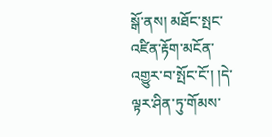སྒོ་ནས། མཐོང་སྤང་འཛིན་རྟོག་མངོན་འགྱུར་བ་སྤོང་ངོ་། །དེ་ལྟར་ཤིན་ཏུ་གོམས་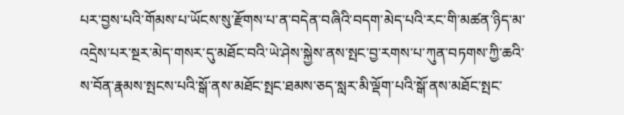པར་བྱས་པའི་གོམས་པ་ཡོངས་སུ་རྫོགས་པ་ན་བདེན་བཞིའི་བདག་མེད་པའི་རང་གི་མཚན་ཉིད་མ་འདྲེས་པར་སྔར་མེད་གསར་དུ་མཐོང་བའི་ཡེ་ཤེས་སྐྱེས་ནས་སྤང་བྱ་རགས་པ་ཀུན་བཏགས་ཀྱི་ཆའི་ས་བོན་རྣམས་སྤངས་པའི་སྒོ་ནས་མཐོང་སྤང་ཐམས་ཅད་སླར་མི་ལྡོག་པའི་སྒོ་ནས་མཐོང་སྤང་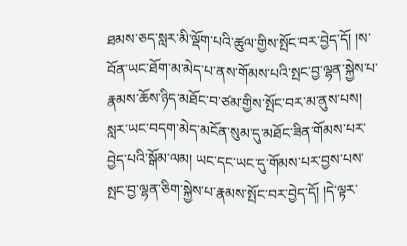ཐམས་ཅད་སླར་མི་ལྡོག་པའི་ཚུལ་གྱིས་སྤོང་བར་བྱེད་དོ། །ས་བོན་ཡང་ཐོག་མ་མེད་པ་ནས་གོམས་པའི་སྤང་བྱ་ལྷན་སྐྱེས་པ་རྣམས་ཆོས་ཉིད་མཐོང་བ་ཙམ་གྱིས་སྤོང་བར་མ་ནུས་པས། སླར་ཡང་བདག་མེད་མངོན་སུམ་དུ་མཐོང་ཟིན་གོམས་པར་བྱེད་པའི་སྒོམ་ལམ། ཡང་དང་ཡང་དུ་གོམས་པར་བྱས་པས་སྤང་བྱ་ལྷན་ཅིག་སྐྱེས་པ་རྣམས་སྤོང་བར་བྱེད་དོ། །དེ་ལྟར་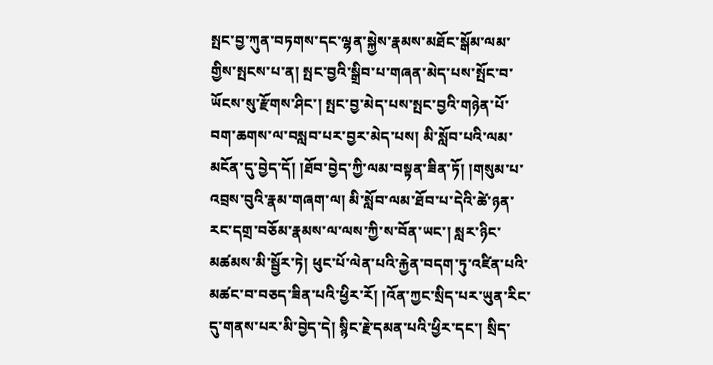སྤང་བྱ་ཀུན་བཏགས་དང་ལྷན་སྐྱེས་རྣམས་མཐོང་སྒོམ་ལམ་གྱིས་སྤངས་པ་ན། སྤང་བྱའི་སྒྲིབ་པ་གཞན་མེད་པས་སྤོང་བ་ཡོངས་སུ་རྫོགས་ཤིང་། སྤང་བྱ་མེད་པས་སྤང་བྱའི་གཉེན་པོ་བག་ཆགས་ལ་བསླབ་པར་བྱར་མེད་པས། མི་སློབ་པའི་ལམ་མངོན་དུ་བྱེད་དོ། །ཐོབ་བྱེད་ཀྱི་ལམ་བསྟན་ཟིན་ཏོ། །གསུམ་པ་འབྲས་བུའི་རྣམ་གཞག་ལ། མི་སློབ་ལམ་ཐོབ་པ་དེའི་ཚེ་ཉན་རང་དགྲ་བཅོམ་རྣམས་ལ་ལས་ཀྱི་ས་བོན་ཡང་། སླར་ཉིང་མཚམས་མི་སྦྱོར་ཏེ། ཕུང་པོ་ལེན་པའི་རྐྱེན་བདག་ཏུ་འཛིན་པའི་མཚང་བ་བཅད་ཟིན་པའི་ཕྱིར་རོ། །འོན་ཀྱང་སྲིད་པར་ཡུན་རིང་དུ་གནས་པར་མི་བྱེད་དེ། སྙིང་རྗེ་དམན་པའི་ཕྱིར་དང་། སྲིད་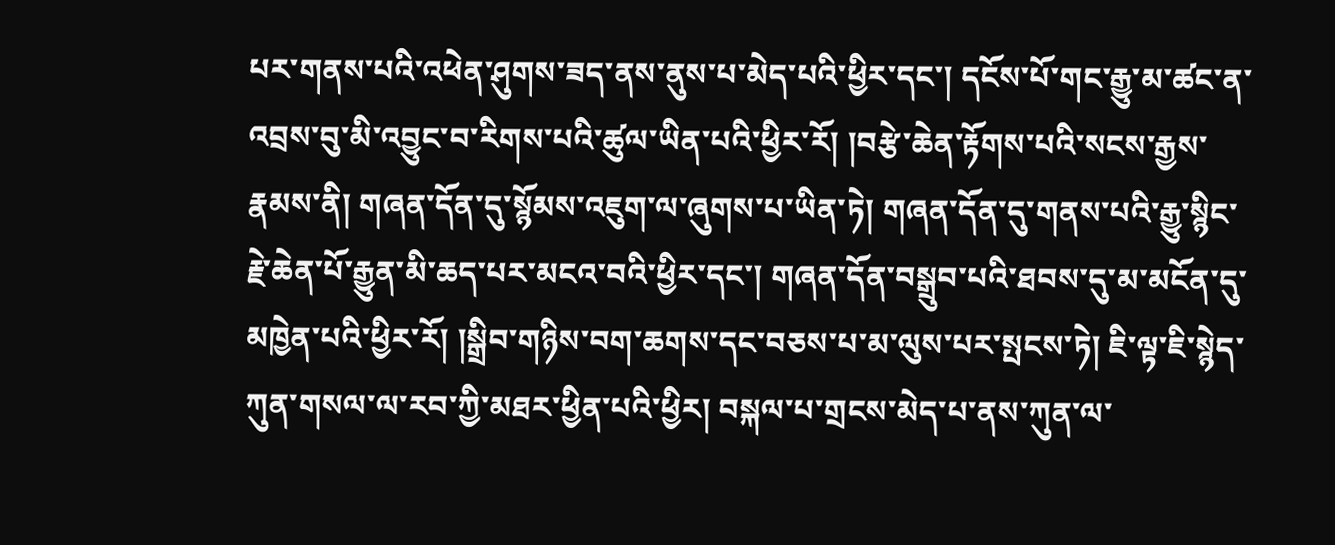པར་གནས་པའི་འཕེན་ཤུགས་ཟད་ནས་ནུས་པ་མེད་པའི་ཕྱིར་དང་། དངོས་པོ་གང་རྒྱུ་མ་ཚང་ན་འབྲས་བུ་མི་འབྱུང་བ་རིགས་པའི་ཚུལ་ཡིན་པའི་ཕྱིར་རོ། །བརྩེ་ཆེན་རྟོགས་པའི་སངས་རྒྱས་རྣམས་ནི། གཞན་དོན་དུ་སྙོམས་འཇུག་ལ་ཞུགས་པ་ཡིན་ཏེ། གཞན་དོན་དུ་གནས་པའི་རྒྱུ་སྙིང་རྗེ་ཆེན་པོ་རྒྱུན་མི་ཆད་པར་མངའ་བའི་ཕྱིར་དང་། གཞན་དོན་བསྒྲུབ་པའི་ཐབས་དུ་མ་མངོན་དུ་མཁྱེན་པའི་ཕྱིར་རོ། །སྒྲིབ་གཉིས་བག་ཆགས་དང་བཅས་པ་མ་ལུས་པར་སྤངས་ཏེ། ཇི་ལྟ་ཇི་སྙེད་ཀུན་གསལ་ལ་རབ་ཀྱི་མཐར་ཕྱིན་པའི་ཕྱིར། བསྐལ་པ་གྲངས་མེད་པ་ནས་ཀུན་ལ་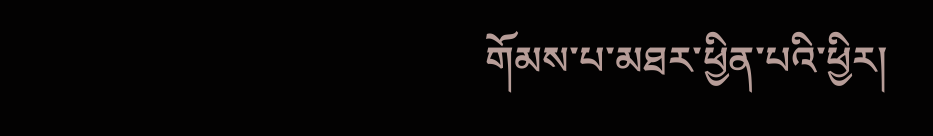གོམས་པ་མཐར་ཕྱིན་པའི་ཕྱིར།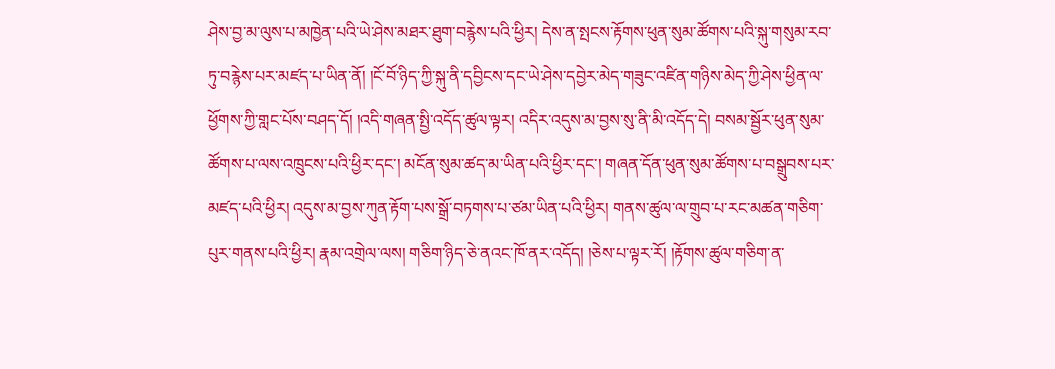ཤེས་བྱ་མ་ལུས་པ་མཁྱེན་པའི་ཡེ་ཤེས་མཐར་ཐུག་བརྙེས་པའི་ཕྱིར། དེས་ན་སྤངས་རྟོགས་ཕུན་སུམ་ཚོགས་པའི་སྐུ་གསུམ་རབ་ཏུ་བརྙེས་པར་མཛད་པ་ཡིན་ནོ། །ངོ་བོ་ཉིད་ཀྱི་སྐུ་ནི་དབྱིངས་དང་ཡེ་ཤེས་དབྱེར་མེད་གཟུང་འཛིན་གཉིས་མེད་ཀྱི་ཤེས་ཕྱིན་ལ་ཕྱོགས་ཀྱི་གླང་པོས་བཤད་དོ། །འདི་གཞན་སྤྱི་འདོད་ཚུལ་ལྟར། འདིར་འདུས་མ་བྱས་སུ་ནི་མི་འདོད་དེ། བསམ་སྦྱོར་ཕུན་སུམ་ཚོགས་པ་ལས་འཁྲུངས་པའི་ཕྱིར་དང་། མངོན་སུམ་ཚད་མ་ཡིན་པའི་ཕྱིར་དང་། གཞན་དོན་ཕུན་སུམ་ཚོགས་པ་བསྒྲུབས་པར་མཛད་པའི་ཕྱིར། འདུས་མ་བྱས་ཀུན་རྟོག་པས་སྒྲོ་བཏགས་པ་ཙམ་ཡིན་པའི་ཕྱིར། གནས་ཚུལ་ལ་གྲུབ་པ་རང་མཚན་གཅིག་པུར་གནས་པའི་ཕྱིར། རྣམ་འགྲེལ་ལས། གཅིག་ཉིད་ཅེ་ནའང་ཁོ་ནར་འདོད། །ཅེས་པ་ལྟར་རོ། །རྟོགས་ཚུལ་གཅིག་ན་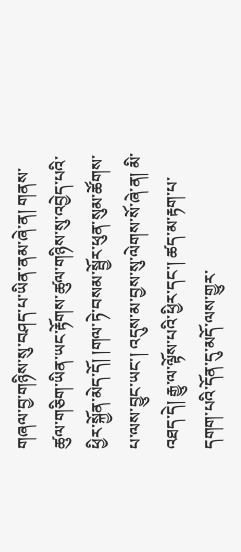གཞལ་བྱ་གཉིས་སུ་བཤད་པ་ཡིན་ནམ་ཞེ་ན། གནས་ཚུལ་གཅིག་ཡིན་ཡང་རྟོགས་ཚུལ་གཉིས་སུ་འབྱེད་པའི་ཕྱིར་སྐྱོན་མེད་དོ། །གལ་ཏེ་བསམ་སྦྱོར་ཕུན་སུམ་ཚོགས་པ་ལས་བྱུང་ཡང་། འདུས་མ་བྱས་སུ་ལེགས་སོ་ཞེ་ན། མི་འཐད་དེ། རྒྱུ་ལ་ལྟོས་པའི་ཕྱིར་དང་། ཚད་མ་རྟག་པ་དགག་པའི་དོན་དུ་མདོ་ལས་གྱུར་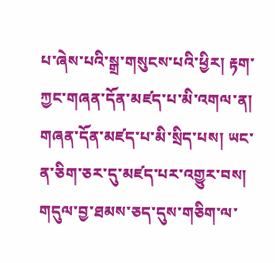པ་ཞེས་པའི་སྒྲ་གསུངས་པའི་ཕྱིར། རྟག་ཀྱང་གཞན་དོན་མཛད་པ་མི་འགལ་ན། གཞན་དོན་མཛད་པ་མི་སྲིད་པས། ཡང་ན་ཅིག་ཅར་དུ་མཛད་པར་འགྱུར་བས། གདུལ་བྱ་ཐམས་ཅད་དུས་གཅིག་ལ་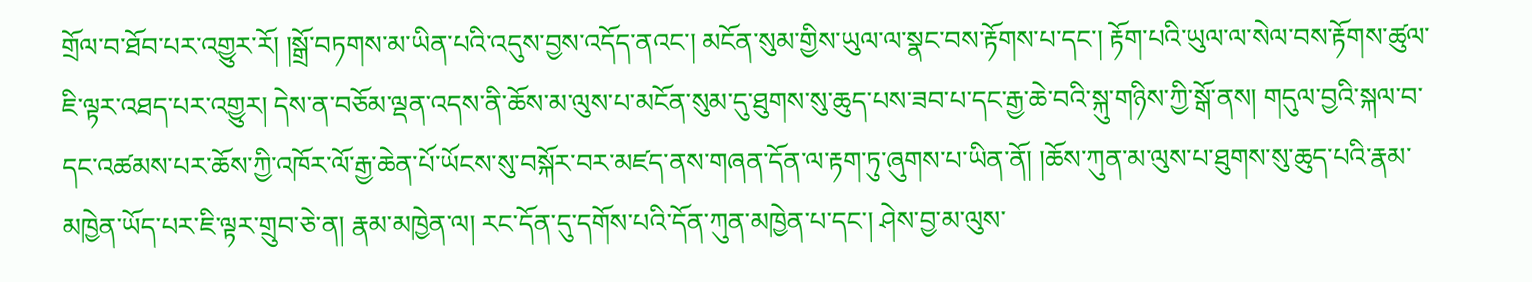གྲོལ་བ་ཐོབ་པར་འགྱུར་རོ། །སྒྲོ་བཏགས་མ་ཡིན་པའི་འདུས་བྱས་འདོད་ནའང་། མངོན་སུམ་གྱིས་ཡུལ་ལ་སྣང་བས་རྟོགས་པ་དང་། རྟོག་པའི་ཡུལ་ལ་སེལ་བས་རྟོགས་ཚུལ་ཇི་ལྟར་འཐད་པར་འགྱུར། དེས་ན་བཅོམ་ལྡན་འདས་ནི་ཆོས་མ་ལུས་པ་མངོན་སུམ་དུ་ཐུགས་སུ་ཆུད་པས་ཟབ་པ་དང་རྒྱ་ཆེ་བའི་སྐུ་གཉིས་ཀྱི་སྒོ་ནས། གདུལ་བྱའི་སྐལ་བ་དང་འཚམས་པར་ཆོས་ཀྱི་འཁོར་ལོ་རྒྱ་ཆེན་པོ་ཡོངས་སུ་བསྐོར་བར་མཛད་ནས་གཞན་དོན་ལ་རྟག་ཏུ་ཞུགས་པ་ཡིན་ནོ། །ཆོས་ཀུན་མ་ལུས་པ་ཐུགས་སུ་ཆུད་པའི་རྣམ་མཁྱེན་ཡོད་པར་ཇི་ལྟར་གྲུབ་ཅེ་ན། རྣམ་མཁྱེན་ལ། རང་དོན་དུ་དགོས་པའི་དོན་ཀུན་མཁྱེན་པ་དང་། ཤེས་བྱ་མ་ལུས་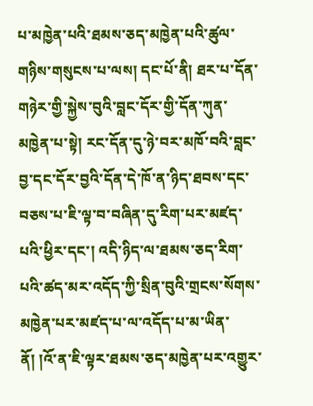པ་མཁྱེན་པའི་ཐམས་ཅད་མཁྱེན་པའི་ཚུལ་གཉིས་གསུངས་པ་ལས། དང་པོ་ནི། ཐར་པ་དོན་གཉེར་གྱི་སྐྱེས་བུའི་བླང་དོར་གྱི་དོན་ཀུན་མཁྱེན་པ་སྟེ། རང་དོན་དུ་ཉེ་བར་མཁོ་བའི་བླང་བྱ་དང་དོར་བྱའི་དོན་དེ་ཁོ་ན་ཉིད་ཐབས་དང་བཅས་པ་ཇི་ལྟ་བ་བཞིན་དུ་རིག་པར་མཛད་པའི་ཕྱིར་དང་། འདི་ཉིད་ལ་ཐམས་ཅད་རིག་པའི་ཚད་མར་འདོད་ཀྱི་སྲིན་བུའི་གྲངས་སོགས་མཁྱེན་པར་མཛད་པ་ལ་འདོད་པ་མ་ཡིན་ནོ། །འོ་ན་ཇི་ལྟར་ཐམས་ཅད་མཁྱེན་པར་འགྱུར་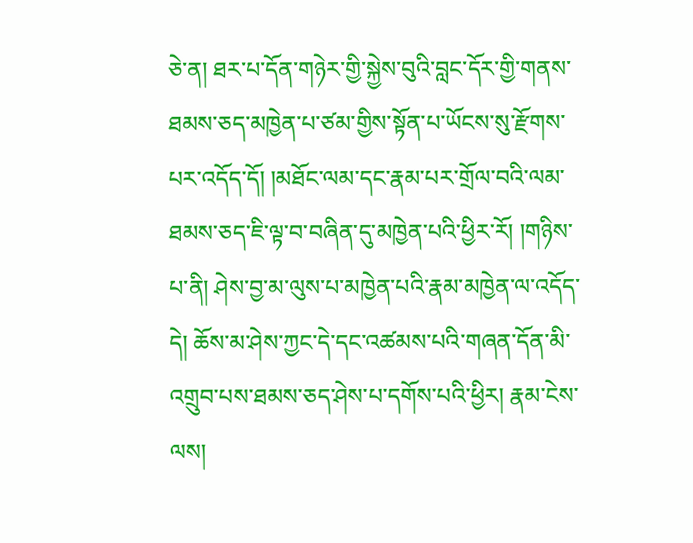ཅེ་ན། ཐར་པ་དོན་གཉེར་གྱི་སྐྱེས་བུའི་བླང་དོར་གྱི་གནས་ཐམས་ཅད་མཁྱེན་པ་ཙམ་གྱིས་སྟོན་པ་ཡོངས་སུ་རྫོགས་པར་འདོད་དོ། །མཐོང་ལམ་དང་རྣམ་པར་གྲོལ་བའི་ལམ་ཐམས་ཅད་ཇི་ལྟ་བ་བཞིན་དུ་མཁྱེན་པའི་ཕྱིར་རོ། །གཉིས་པ་ནི། ཤེས་བྱ་མ་ལུས་པ་མཁྱེན་པའི་རྣམ་མཁྱེན་ལ་འདོད་དེ། ཆོས་མ་ཤེས་ཀྱང་དེ་དང་འཚམས་པའི་གཞན་དོན་མི་འགྲུབ་པས་ཐམས་ཅད་ཤེས་པ་དགོས་པའི་ཕྱིར། རྣམ་ངེས་ལས།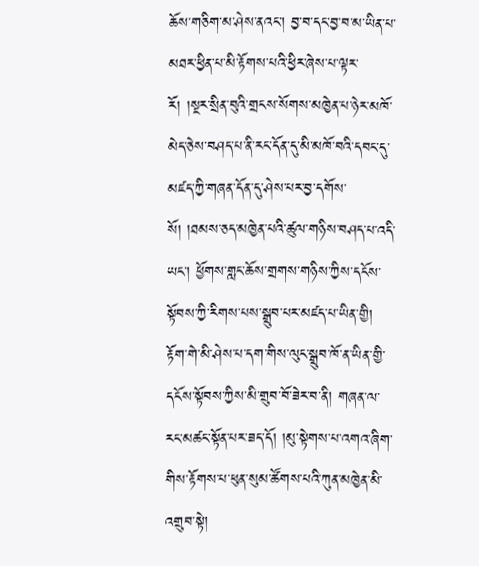ཆོས་གཅིག་མ་ཤེས་ནའང་། བྱ་བ་དང་བྱ་བ་མ་ཡིན་པ་མཐར་ཕྱིན་པ་མི་རྟོགས་པའི་ཕྱིར་ཞེས་པ་ལྟར་རོ། །སྔར་སྲིན་བུའི་གྲངས་སོགས་མཁྱེན་པ་ཉེར་མཁོ་མེད་ཅེས་བཤད་པ་ནི་རང་དོན་དུ་མི་མཁོ་བའི་དབང་དུ་མཛད་ཀྱི་གཞན་དོན་དུ་ཤེས་པར་བྱ་དགོས་སོ། །ཐམས་ཅད་མཁྱེན་པའི་ཚུལ་གཉིས་བཤད་པ་འདི་ཡང་། ཕྱོགས་གླང་ཆོས་གྲགས་གཉིས་ཀྱིས་དངོས་སྟོབས་ཀྱི་རིགས་པས་སྒྲུབ་པར་མཛད་པ་ཡིན་གྱི། རྟོག་གེ་མི་ཤེས་པ་དག་གིས་ལུང་སྒྲུབ་ཁོ་ན་ཡིན་གྱི་དངོས་སྟོབས་ཀྱིས་མི་གྲུབ་བོ་ཟེར་བ་ནི། གཞན་ལ་རང་མཚང་སྟོན་པར་ཟད་དོ། །མུ་སྟེགས་པ་འགའ་ཞིག་གིས་རྟོགས་པ་ཕུན་སུམ་ཚོགས་པའི་ཀུན་མཁྱེན་མི་འགྲུབ་སྟེ།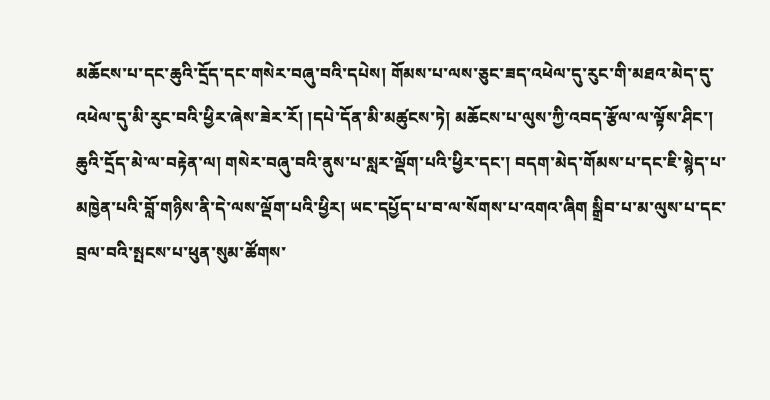མཆོངས་པ་དང་ཆུའི་དྲོད་དང་གསེར་བཞུ་བའི་དཔེས། གོམས་པ་ལས་ཅུང་ཟད་འཕེལ་དུ་རུང་གི་མཐའ་མེད་དུ་འཕེལ་དུ་མི་རུང་བའི་ཕྱིར་ཞེས་ཟེར་རོ། །དཔེ་དོན་མི་མཚུངས་ཏེ། མཆོངས་པ་ལུས་ཀྱི་འབད་རྩོལ་ལ་ལྟོས་ཤིང་། ཆུའི་དྲོད་མེ་ལ་བརྟེན་ལ། གསེར་བཞུ་བའི་ནུས་པ་སླར་ལྡོག་པའི་ཕྱིར་དང་། བདག་མེད་གོམས་པ་དང་ཇི་སྙེད་པ་མཁྱེན་པའི་བློ་གཉིས་ནི་དེ་ལས་ལྡོག་པའི་ཕྱིར། ཡང་དཔྱོད་པ་བ་ལ་སོགས་པ་འགའ་ཞིག སྒྲིབ་པ་མ་ལུས་པ་དང་བྲལ་བའི་སྤངས་པ་ཕུན་སུམ་ཚོགས་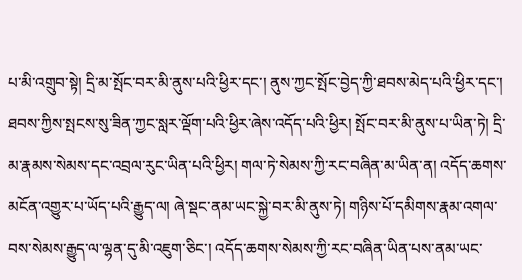པ་མི་འགྲུབ་སྟེ། དྲི་མ་སྤོང་བར་མི་ནུས་པའི་ཕྱིར་དང་། ནུས་ཀྱང་སྤོང་བྱེད་ཀྱི་ཐབས་མེད་པའི་ཕྱིར་དང་། ཐབས་ཀྱིས་སྤངས་སུ་ཟིན་ཀྱང་སླར་ལྡོག་པའི་ཕྱིར་ཞེས་འདོད་པའི་ཕྱིར། སྤོང་བར་མི་ནུས་པ་ཡིན་ཏེ། དྲི་མ་རྣམས་སེམས་དང་འབྲལ་རུང་ཡིན་པའི་ཕྱིར། གལ་ཏེ་སེམས་ཀྱི་རང་བཞིན་མ་ཡིན་ན། འདོད་ཆགས་མངོན་འགྱུར་པ་ཡོད་པའི་རྒྱུད་ལ། ཞེ་སྡང་ནམ་ཡང་སྐྱེ་བར་མི་ནུས་ཏེ། གཉིས་པོ་དམིགས་རྣམ་འགལ་བས་སེམས་རྒྱུད་ལ་ལྷན་དུ་མི་འཇུག་ཅིང་། འདོད་ཆགས་སེམས་ཀྱི་རང་བཞིན་ཡིན་པས་ནམ་ཡང་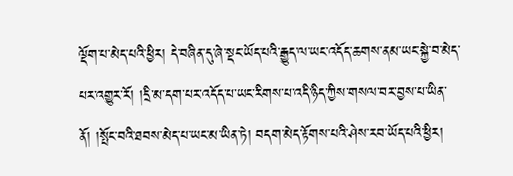ལྡོག་པ་མེད་པའི་ཕྱིར། དེ་བཞིན་དུ་ཞེ་སྡང་ཡོད་པའི་རྒྱུད་ལ་ཡང་འདོད་ཆགས་ནམ་ཡང་སྐྱེ་བ་མེད་པར་འགྱུར་རོ། །དྲི་མ་དག་པར་འདོད་པ་ཡང་རིགས་པ་འདི་ཉིད་ཀྱིས་གསལ་བར་བྱས་པ་ཡིན་ནོ། །སྤོང་བའི་ཐབས་མེད་པ་ཡང་མ་ཡིན་ཏེ། བདག་མེད་རྟོགས་པའི་ཤེས་རབ་ཡོད་པའི་ཕྱིར།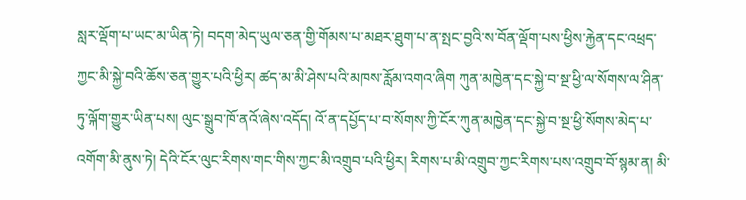སླར་ལྡོག་པ་ཡང་མ་ཡིན་ཏེ། བདག་མེད་ཡུལ་ཅན་གྱི་གོམས་པ་མཐར་ཐུག་པ་ན་སྤང་བྱའི་ས་བོན་ལྡོག་པས་ཕྱིས་རྐྱེན་དང་འཕྲད་ཀྱང་མི་སྐྱེ་བའི་ཆོས་ཅན་གྱུར་པའི་ཕྱིར། ཚད་མ་མི་ཤེས་པའི་མཁས་རློམ་འགའ་ཞིག ཀུན་མཁྱེན་དང་སྐྱེ་བ་སྔ་ཕྱི་ལ་སོགས་ལ་ཤིན་ཏུ་ལྐོག་གྱུར་ཡིན་པས། ལུང་སྒྲུབ་ཁོ་ནའོ་ཞེས་འདོད། འོ་ན་དཔྱོད་པ་བ་སོགས་ཀྱི་ངོར་ཀུན་མཁྱེན་དང་སྐྱེ་བ་སྔ་ཕྱི་སོགས་མེད་པ་འགོག་མི་ནུས་ཏེ། དེའི་ངོར་ལུང་རིགས་གང་གིས་ཀྱང་མི་འགྲུབ་པའི་ཕྱིར། རིགས་པ་མི་འགྲུབ་ཀྱང་རིགས་པས་འགྲུབ་བོ་སྙམ་ན། མི་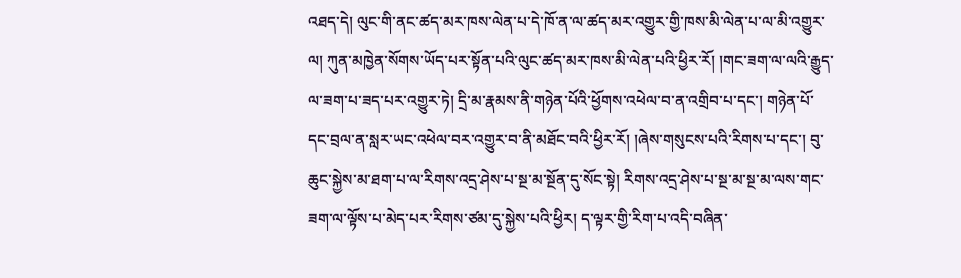འཐད་དེ། ལུང་གི་ནང་ཚད་མར་ཁས་ལེན་པ་དེ་ཁོ་ན་ལ་ཚད་མར་འགྱུར་གྱི་ཁས་མི་ལེན་པ་ལ་མི་འགྱུར་ལ། ཀུན་མཁྱེན་སོགས་ཡོད་པར་སྟོན་པའི་ལུང་ཚད་མར་ཁས་མི་ལེན་པའི་ཕྱིར་རོ། །གང་ཟག་ལ་ལའི་རྒྱུད་ལ་ཟག་པ་ཟད་པར་འགྱུར་ཏེ། དྲི་མ་རྣམས་ནི་གཉེན་པོའི་ཕྱོགས་འཕེལ་བ་ན་འགྲིབ་པ་དང་། གཉེན་པོ་དང་བྲལ་ན་སླར་ཡང་འཕེལ་བར་འགྱུར་བ་ནི་མཐོང་བའི་ཕྱིར་རོ། །ཞེས་གསུངས་པའི་རིགས་པ་དང་། བུ་ཆུང་སྐྱེས་མ་ཐག་པ་ལ་རིགས་འདྲ་ཤེས་པ་སྔ་མ་སྔོན་དུ་སོང་སྟེ། རིགས་འདྲ་ཤེས་པ་སྔ་མ་སྔ་མ་ལས་གང་ཟག་ལ་ལྟོས་པ་མེད་པར་རིགས་ཙམ་དུ་སྐྱེས་པའི་ཕྱིར། ད་ལྟར་གྱི་རིག་པ་འདི་བཞིན་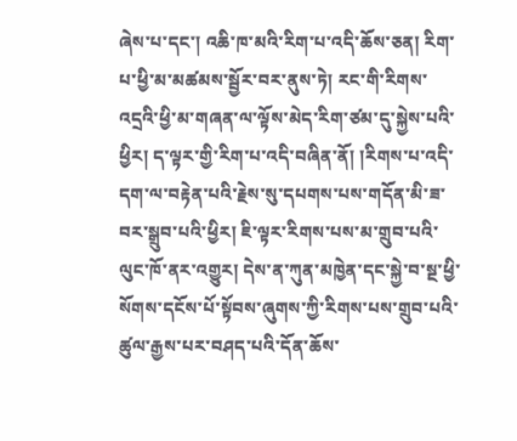ཞེས་པ་དང་། འཆི་ཁ་མའི་རིག་པ་འདི་ཆོས་ཅན། རིག་པ་ཕྱི་མ་མཚམས་སྦྱོར་བར་ནུས་ཏེ། རང་གི་རིགས་འདྲའི་ཕྱི་མ་གཞན་ལ་ལྟོས་མེད་རིག་ཙམ་དུ་སྐྱེས་པའི་ཕྱིར། ད་ལྟར་གྱི་རིག་པ་འདི་བཞིན་ནོ། །རིགས་པ་འདི་དག་ལ་བརྟེན་པའི་རྗེས་སུ་དཔགས་པས་གདོན་མི་ཟ་བར་སྒྲུབ་པའི་ཕྱིར། ཇི་ལྟར་རིགས་པས་མ་གྲུབ་པའི་ལུང་ཁོ་ནར་འགྱུར། དེས་ན་ཀུན་མཁྱེན་དང་སྐྱེ་བ་སྔ་ཕྱི་སོགས་དངོས་པོ་སྟོབས་ཞུགས་ཀྱི་རིགས་པས་གྲུབ་པའི་ཚུལ་རྒྱས་པར་བཤད་པའི་དོན་ཆོས་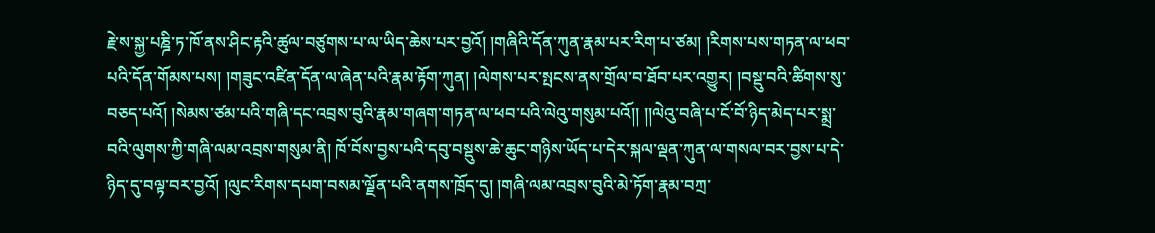རྗེ་ས་སྐྱ་པཎྜི་ཏ་ཁོ་ནས་ཤིང་རྟའི་ཚུལ་བཙུགས་པ་ལ་ཡིད་ཆེས་པར་བྱའོ། །གཞིའི་དོན་ཀུན་རྣམ་པར་རིག་པ་ཙམ། །རིགས་པས་གཏན་ལ་ཕབ་པའི་དོན་གོམས་པས། །གཟུང་འཛིན་དོན་ལ་ཞེན་པའི་རྣམ་རྟོག་ཀུན། །ལེགས་པར་སྤངས་ནས་གྲོལ་བ་ཐོབ་པར་འགྱུར། །བསྡུ་བའི་ཚིགས་སུ་བཅད་པའོ། །སེམས་ཙམ་པའི་གཞི་དང་འབྲས་བུའི་རྣམ་གཞག་གཏན་ལ་ཕབ་པའི་ལེའུ་གསུམ་པའོ།། །།ལེའུ་བཞི་པ་ངོ་བོ་ཉིད་མེད་པར་སྨྲ་བའི་ལུགས་ཀྱི་གཞི་ལམ་འབྲས་གསུམ་ནི། ཁོ་བོས་བྱས་པའི་དབུ་བསྡུས་ཆེ་ཆུང་གཉིས་ཡོད་པ་དེར་སྐལ་ལྡན་ཀུན་ལ་གསལ་བར་བྱས་པ་དེ་ཉིད་དུ་བལྟ་བར་བྱའོ། །ལུང་རིགས་དཔག་བསམ་ལྗོན་པའི་ནགས་ཁྲོད་དུ། །གཞི་ལམ་འབྲས་བུའི་མེ་ཏོག་རྣམ་བཀྲ་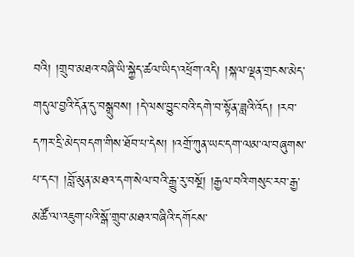བའི། །གྲུབ་མཐའ་བཞི་ཡི་སྐྱེད་ཚལ་ཡིད་འཕྲོག་འདི། །སྐལ་ལྡན་གྲངས་མེད་གདུལ་བྱའི་དོན་དུ་བསྒྲུབས། །དེ་ལས་བྱུང་བའི་དགེ་བ་སྟོན་ཟླའི་འོད། །རབ་དཀར་དྲི་མེད་བདག་གིས་ཐོབ་པ་དེས། །འགྲོ་ཀུན་ཡང་དག་ལམ་ལ་བཞུགས་པ་དང་། །བློ་མུན་མཐའ་དག་སེལ་བའི་རྒྱུ་རུ་བསྔོ། །རྒྱལ་བའི་གསུང་རབ་རྒྱ་མཚོ་ལ་འཇུག་པའི་སྒོ་གྲུབ་མཐའ་བཞིའི་དགོངས་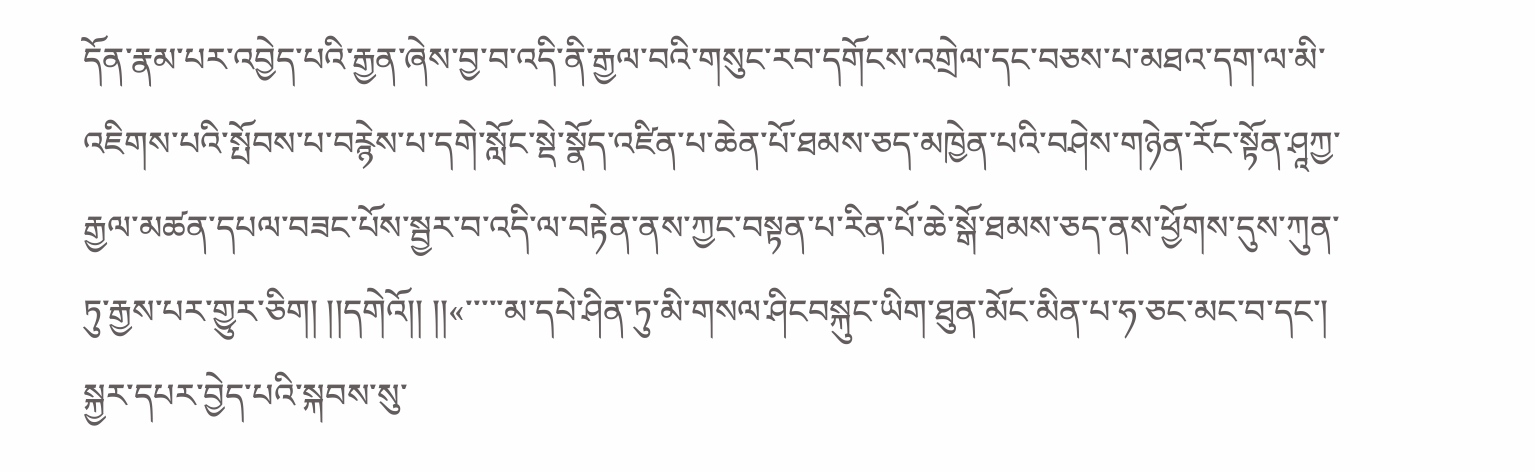དོན་རྣམ་པར་འབྱེད་པའི་རྒྱན་ཞེས་བྱ་བ་འདི་ནི་རྒྱལ་བའི་གསུང་རབ་དགོངས་འགྲེལ་དང་བཅས་པ་མཐའ་དག་ལ་མི་འཇིགས་པའི་སྤོབས་པ་བརྙེས་པ་དགེ་སློང་སྡེ་སྣོད་འཛིན་པ་ཆེན་པོ་ཐམས་ཅད་མཁྱེན་པའི་བཤེས་གཉེན་རོང་སྟོན་ཤཱཀྱ་རྒྱལ་མཚན་དཔལ་བཟང་པོས་སྦྱར་བ་འདི་ལ་བརྟེན་ནས་ཀྱང་བསྟན་པ་རིན་པོ་ཆེ་སྒོ་ཐམས་ཅད་ནས་ཕྱོགས་དུས་ཀུན་ཏུ་རྒྱས་པར་གྱུར་ཅིག། །།དགེའོ།། །།«་་་་་མ་དཔེ་ཤིན་ཏུ་མི་གསལ་ཤིངབསྐུང་ཡིག་ཐུན་མོང་མིན་པ་ཧ་ཅང་མང་བ་དང་། སྐྱར་དཔར་བྱེད་པའི་སྐབས་སུ་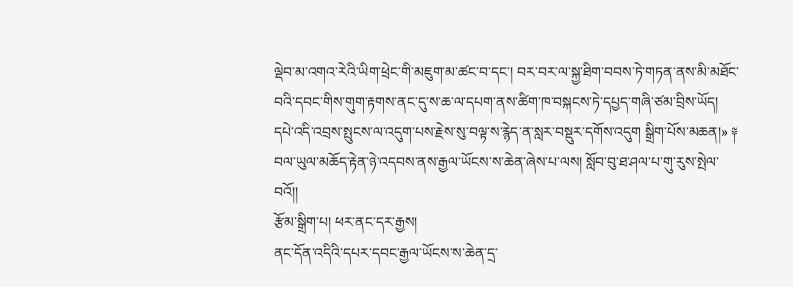ལྡེབ་མ་འགའ་རེའི་ཡིག་ཕྲེང་གི་མཇུག་མ་ཚང་བ་དང་། བར་བར་ལ་སྐྱ་ཐིག་བབས་ཏེ་གཏན་ནས་མི་མཐོང་བའི་དབང་གིས་གུག་རྟགས་ནང་དུ་ས་ཆ་ལ་དཔག་ནས་ཚིག་ཁ་བསྐངས་ཏེ་དཔྱད་གཞི་ཙམ་བྲིས་ཡོད། དཔེ་འདི་འབྲས་སྤུངས་ལ་འདུག་པས་རྗེས་སུ་བལྟ་ས་རྙེད་ན་སླར་བསྡུར་དགོས་འདུག སྒྲིག་པོས་མཆན།» ༈ བལ་ཡུལ་མཆོད་རྟེན་ཉེ་འདབས་ནས་རྒྱལ་ཡོངས་ས་ཆེན་ཞེས་པ་ལས། སློབ་བུ་ཐ་ཤལ་པ་གུ་རུས་སྤེལ་བའོ།།
རྩོམ་སྒྲིག་པ། ཕར་ནང་དར་རྒྱས།
ནང་དོན་འདིའི་དཔར་དབང་རྒྱལ་ཡོངས་ས་ཆེན་དྲ་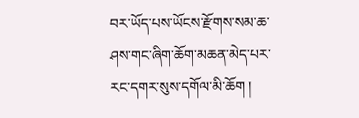བར་ཡོད་པས་ཡོངས་རྫོགས་སམ་ཆ་ཤས་གང་ཞིག་ཆོག་མཆན་མེད་པར་རང་དགར་སུས་དགོལ་མི་ཆོག །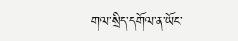གལ་སྲིད་དགོལ་ན་ཡོང་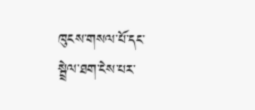ཁུངས་གསལ་པོ་དང་སྦྲེལ་ཐག་ངེས་པར་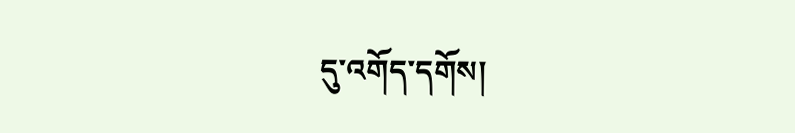དུ་འགོད་དགོས།